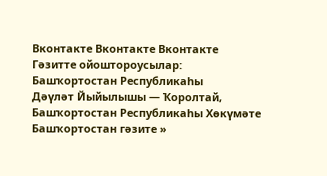Вконтакте Вконтакте Вконтакте
Гәзитте ойоштороусылар:
Башҡортостан Республикаһы
Дәүләт Йыйылышы — Ҡоролтай,
Башҡортостан Республикаһы Хөкүмәте
Башҡортостан гәзите »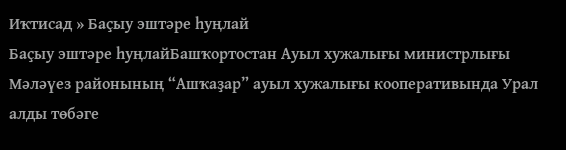Иҡтисад » Баҫыу эштәре һуңлай
Баҫыу эштәре һуңлайБашҡортостан Ауыл хужалығы министрлығы Мәләүез районының “Ашҡаҙар” ауыл хужалығы кооперативында Урал алды төбәге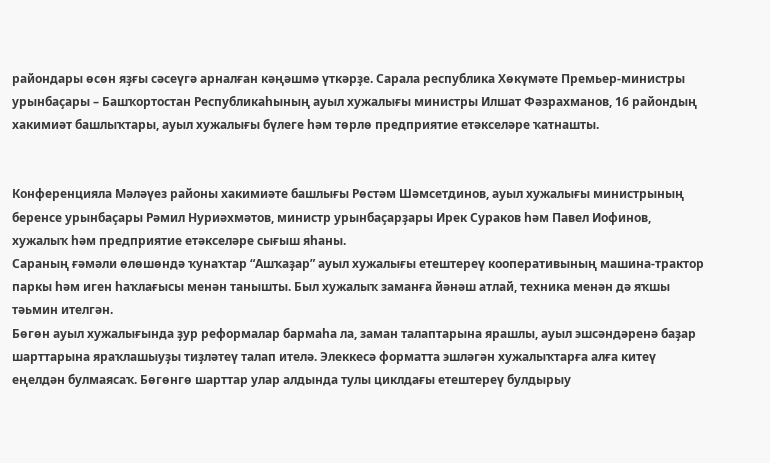райондары өсөн яҙғы сәсеүгә арналған кәңәшмә үткәрҙе. Сарала республика Хөкүмәте Премьер-министры урынбаҫары – Башҡортостан Республикаһының ауыл хужалығы министры Илшат Фәзрахманов, 16 райондың хакимиәт башлыҡтары, ауыл хужалығы бүлеге һәм төрлө предприятие етәкселәре ҡатнашты.


Конференцияла Мәләүез районы хакимиәте башлығы Рөстәм Шәмсетдинов, ауыл хужалығы министрының беренсе урынбаҫары Рәмил Нуриәхмәтов, министр урынбаҫарҙары Ирек Сураков һәм Павел Иофинов, хужалыҡ һәм предприятие етәкселәре сығыш яһаны.
Сараның ғәмәли өлөшөндә ҡунаҡтар “Ашҡаҙар” ауыл хужалығы етештереү кооперативының машина-трактор паркы һәм иген һаҡлағысы менән танышты. Был хужалыҡ заманға йәнәш атлай, техника менән дә яҡшы тәьмин ителгән.
Бөгөн ауыл хужалығында ҙур реформалар бармаһа ла, заман талаптарына ярашлы, ауыл эшсәндәренә баҙар шарттарына яраҡлашыуҙы тиҙләтеү талап ителә. Элеккесә форматта эшләгән хужалыҡтарға алға китеү еңелдән булмаясаҡ. Бөгөнгө шарттар улар алдында тулы циклдағы етештереү булдырыу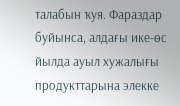талабын ҡуя. Фараздар буйынса, алдағы ике-өс йылда ауыл хужалығы продукттарына элекке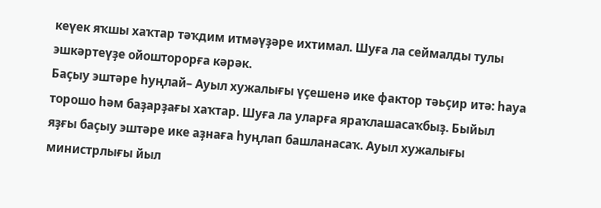кеүек яҡшы хаҡтар тәҡдим итмәүҙәре ихтимал. Шуға ла сеймалды тулы эшкәртеүҙе ойошторорға кәрәк.
Баҫыу эштәре һуңлай– Ауыл хужалығы үҫешенә ике фактор тәьҫир итә: һауа торошо һәм баҙарҙағы хаҡтар. Шуға ла уларға яраҡлашасаҡбыҙ. Быйыл яҙғы баҫыу эштәре ике аҙнаға һуңлап башланасаҡ. Ауыл хужалығы министрлығы йыл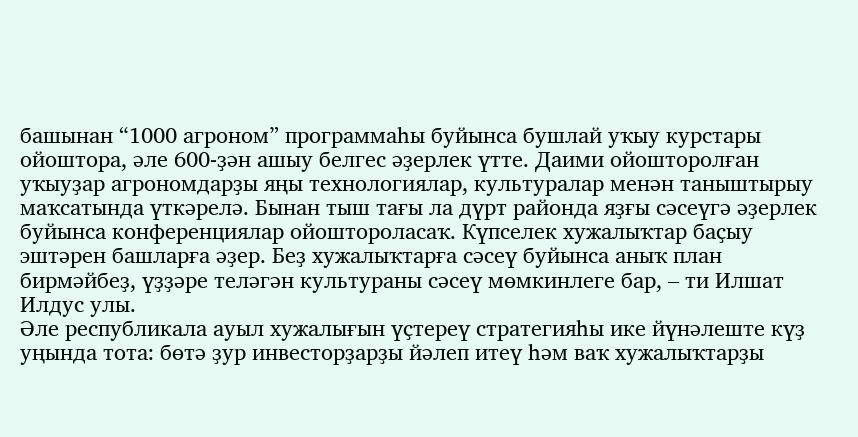башынан “1000 агроном” программаһы буйынса бушлай уҡыу курстары ойоштора, әле 600-ҙән ашыу белгес әҙерлек үтте. Даими ойошторолған уҡыуҙар агрономдарҙы яңы технологиялар, культуралар менән таныштырыу маҡсатында үткәрелә. Бынан тыш тағы ла дүрт районда яҙғы сәсеүгә әҙерлек буйынса конференциялар ойоштороласаҡ. Күпселек хужалыҡтар баҫыу эштәрен башларға әҙер. Беҙ хужалыҡтарға сәсеү буйынса аныҡ план бирмәйбеҙ, үҙҙәре теләгән культураны сәсеү мөмкинлеге бар, – ти Илшат Илдус улы.
Әле республикала ауыл хужалығын үҫтереү стратегияһы ике йүнәлеште күҙ уңында тота: бөтә ҙур инвесторҙарҙы йәлеп итеү һәм ваҡ хужалыҡтарҙы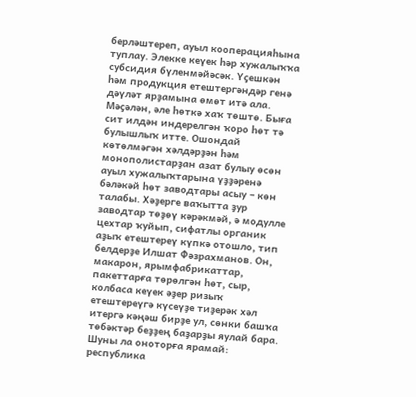берләштереп, ауыл кооперацияһына туплау. Элекке кеүек һәр хужалыҡҡа субсидия бүленмәйәсәк. Үҫешкән һәм продукция етештергәндәр генә дәүләт ярҙамына өмөт итә ала. Мәҫәлән, әле һөткә хаҡ төштө. Быға сит илдән индерелгән ҡоро һөт тә булышлыҡ итте. Ошондай көтөлмәгән хәлдәрҙән һәм монополистарҙан азат булыу өсөн ауыл хужалыҡтарына үҙҙәренә бәләкәй һөт заводтары асыу – көн талабы. Хәҙерге ваҡытта ҙур заводтар төҙөү кәрәкмәй, ә модулле цехтар ҡуйып, сифатлы органик аҙыҡ етештереү күпкә отошло, тип белдерҙе Илшат Фәзрахманов. Он, макарон, ярымфабрикаттар, пакеттарға төрөлгән һөт, сыр, колбаса кеүек әҙер ризыҡ етештереүгә күсеүҙе тиҙерәк хәл итергә кәңәш бирҙе ул, сөнки башҡа төбәктәр беҙҙең баҙарҙы яулай бара.
Шуны ла оноторға ярамай: республика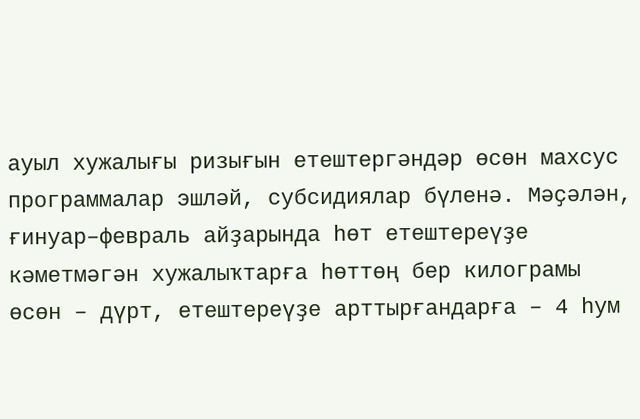ауыл хужалығы ризығын етештергәндәр өсөн махсус программалар эшләй, субсидиялар бүленә. Мәҫәлән, ғинуар–февраль айҙарында һөт етештереүҙе кәметмәгән хужалыҡтарға һөттөң бер килограмы өсөн – дүрт, етештереүҙе арттырғандарға – 4 һум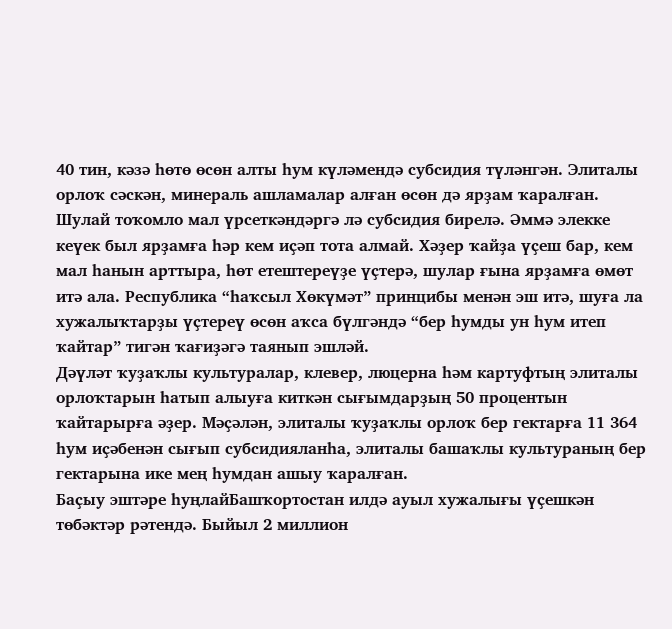40 тин, кәзә һөтө өсөн алты һум күләмендә субсидия түләнгән. Элиталы орлоҡ сәскән, минераль ашламалар алған өсөн дә ярҙам ҡаралған. Шулай тоҡомло мал үрсеткәндәргә лә субсидия бирелә. Әммә элекке кеүек был ярҙамға һәр кем иҫәп тота алмай. Хәҙер ҡайҙа үҫеш бар, кем мал һанын арттыра, һөт етештереүҙе үҫтерә, шулар ғына ярҙамға өмөт итә ала. Республика “һаҡсыл Хөкүмәт” принцибы менән эш итә, шуға ла хужалыҡтарҙы үҫтереү өсөн аҡса бүлгәндә “бер һумды ун һум итеп ҡайтар” тигән ҡағиҙәгә таянып эшләй.
Дәүләт ҡуҙаҡлы культуралар, клевер, люцерна һәм картуфтың элиталы орлоҡтарын һатып алыуға киткән сығымдарҙың 50 процентын ҡайтарырға әҙер. Мәҫәлән, элиталы ҡуҙаҡлы орлоҡ бер гектарға 11 364 һум иҫәбенән сығып субсидияланһа, элиталы башаҡлы культураның бер гектарына ике мең һумдан ашыу ҡаралған.
Баҫыу эштәре һуңлайБашҡортостан илдә ауыл хужалығы үҫешкән төбәктәр рәтендә. Быйыл 2 миллион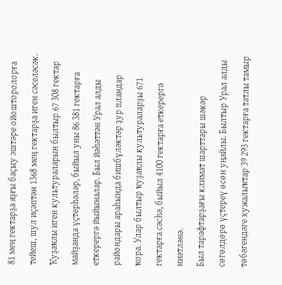81 мең гектарҙа яҙғы баҫыу эштәре ойошторолорға тейеш, шул иҫәптән 1368 мең гектарҙа иген сәселәсәк. Ҡуҙаҡлы иген культураларын былтыр 67 308 гектар майҙанда үҫтерһәләр, быйыл уны 86 381 гектарға еткерергә йыйыналар. Был йәһәттән Урал алды райондары араһында бишбүләктәр ҙур пландар ҡора. Улар былтыр ҡуҙаҡлы культураларҙы 671 гектарға сәсһә, быйыл 4100 гектарға еткерергә ниәтләнә.
Был тарафтарҙағы климат шарттары шәкәр сөгөлдөрө үҫтереү өсөн уңайлы. Былтыр Урал алды төбәгендәге хужалыҡтар 39 293 гектарға татлы тамыр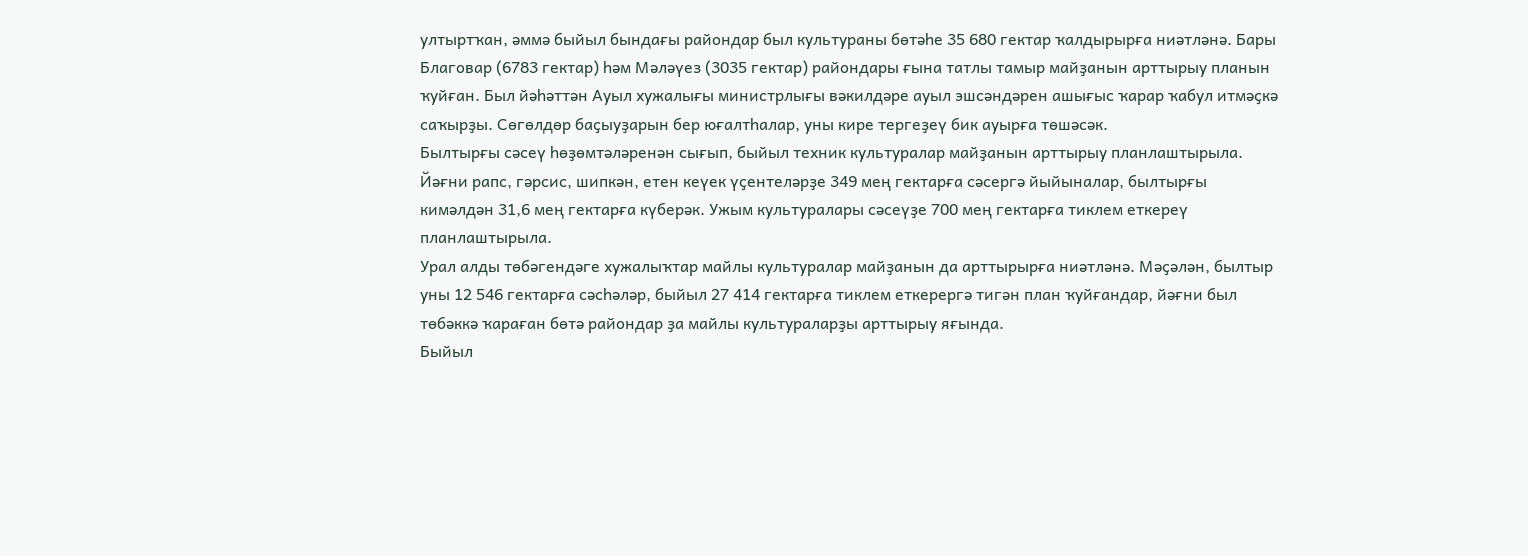ултыртҡан, әммә быйыл бындағы райондар был культураны бөтәһе 35 680 гектар ҡалдырырға ниәтләнә. Бары Благовар (6783 гектар) һәм Мәләүез (3035 гектар) райондары ғына татлы тамыр майҙанын арттырыу планын ҡуйған. Был йәһәттән Ауыл хужалығы министрлығы вәкилдәре ауыл эшсәндәрен ашығыс ҡарар ҡабул итмәҫкә саҡырҙы. Сөгөлдөр баҫыуҙарын бер юғалтһалар, уны кире тергеҙеү бик ауырға төшәсәк.
Былтырғы сәсеү һөҙөмтәләренән сығып, быйыл техник культуралар майҙанын арттырыу планлаштырыла. Йәғни рапс, гәрсис, шипкән, етен кеүек үҫентеләрҙе 349 мең гектарға сәсергә йыйыналар, былтырғы кимәлдән 31,6 мең гектарға күберәк. Ужым культуралары сәсеүҙе 700 мең гектарға тиклем еткереү планлаштырыла.
Урал алды төбәгендәге хужалыҡтар майлы культуралар майҙанын да арттырырға ниәтләнә. Мәҫәлән, былтыр уны 12 546 гектарға сәсһәләр, быйыл 27 414 гектарға тиклем еткерергә тигән план ҡуйғандар, йәғни был төбәккә ҡараған бөтә райондар ҙа майлы культураларҙы арттырыу яғында.
Быйыл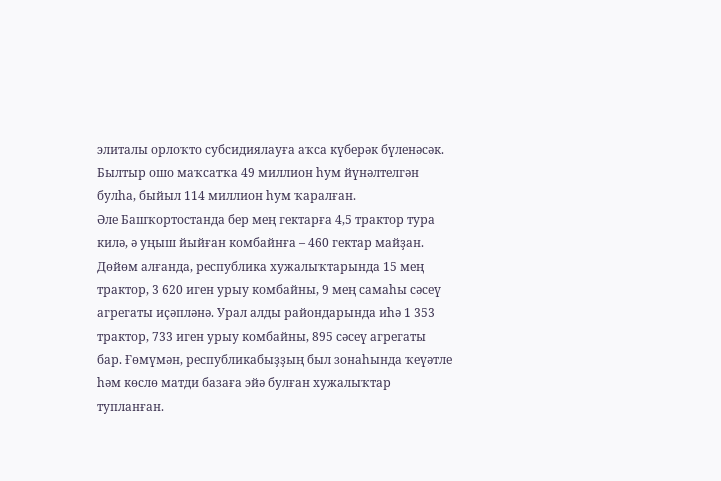элиталы орлоҡто субсидиялауға аҡса күберәк бүленәсәк. Былтыр ошо маҡсатҡа 49 миллион һум йүнәлтелгән булһа, быйыл 114 миллион һум ҡаралған.
Әле Башҡортостанда бер мең гектарға 4,5 трактор тура килә, ә уңыш йыйған комбайнға – 460 гектар майҙан. Дөйөм алғанда, республика хужалыҡтарында 15 мең трактор, 3 620 иген урыу комбайны, 9 мең самаһы сәсеү агрегаты иҫәпләнә. Урал алды райондарында иһә 1 353 трактор, 733 иген урыу комбайны, 895 сәсеү агрегаты бар. Ғөмүмән, республикабыҙҙың был зонаһында ҡеүәтле һәм көслө матди базаға эйә булған хужалыҡтар тупланған.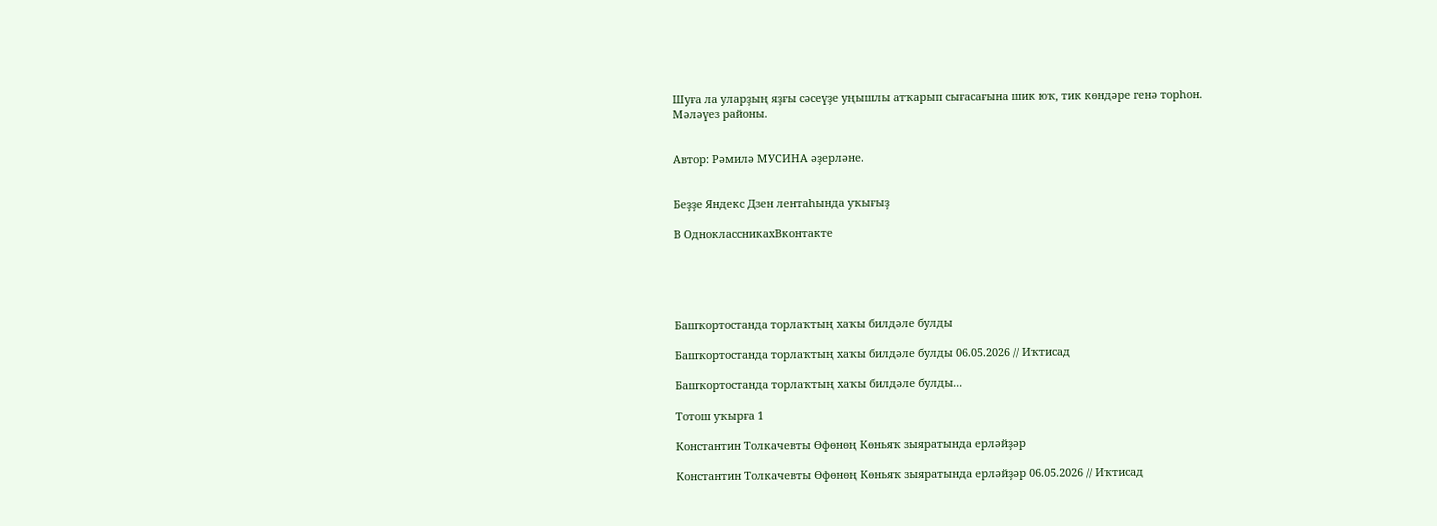Шуға ла уларҙың яҙғы сәсеүҙе уңышлы атҡарып сығасағына шик юҡ, тик көндәре генә торһон.
Мәләүез районы.


Автор: Рәмилә МУСИНА әҙерләне.


Беҙҙе Яндекс Дзен лентаһында уҡығыҙ

В ОдноклассникахВконтакте





Башҡортостанда торлаҡтың хаҡы билдәле булды

Башҡортостанда торлаҡтың хаҡы билдәле булды 06.05.2026 // Иҡтисад

Башҡортостанда торлаҡтың хаҡы билдәле булды...

Тотош уҡырға 1

Константин Толкачевты Өфөнөң Көньяҡ зыяратында ерләйҙәр

Константин Толкачевты Өфөнөң Көньяҡ зыяратында ерләйҙәр 06.05.2026 // Иҡтисад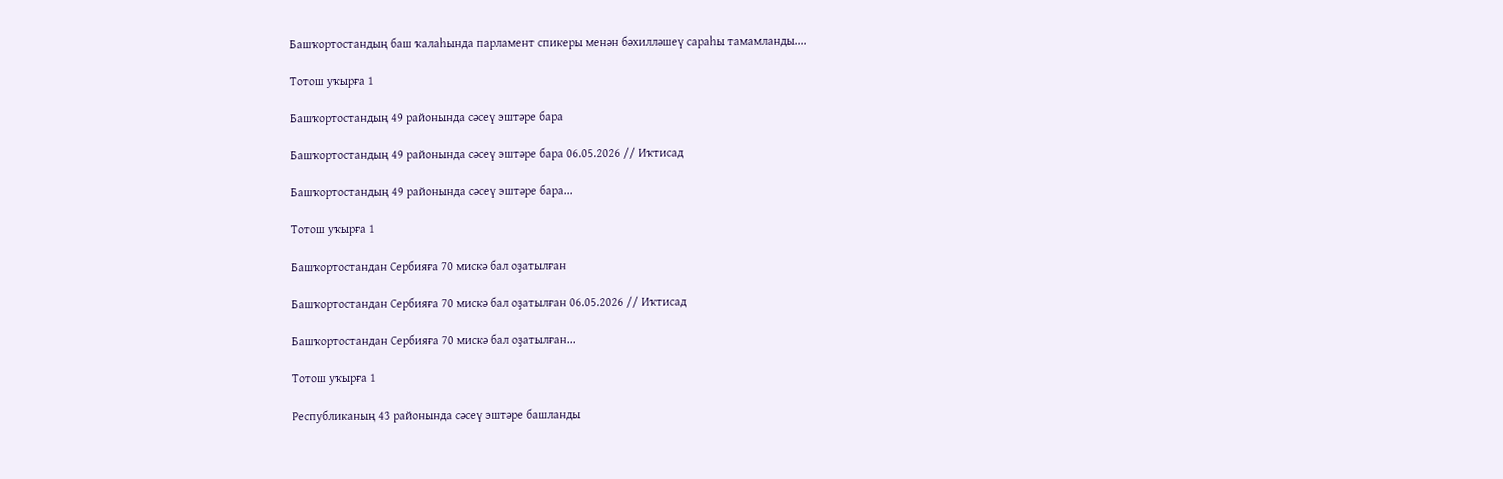Башҡортостандың баш ҡалаһында парламент спикеры менән бәхилләшеү сараһы тамамланды....

Тотош уҡырға 1

Башҡортостандың 49 районында сәсеү эштәре бара

Башҡортостандың 49 районында сәсеү эштәре бара 06.05.2026 // Иҡтисад

Башҡортостандың 49 районында сәсеү эштәре бара...

Тотош уҡырға 1

Башҡортостандан Сербияға 70 мискә бал оҙатылған

Башҡортостандан Сербияға 70 мискә бал оҙатылған 06.05.2026 // Иҡтисад

Башҡортостандан Сербияға 70 мискә бал оҙатылған...

Тотош уҡырға 1

Республиканың 43 районында сәсеү эштәре башланды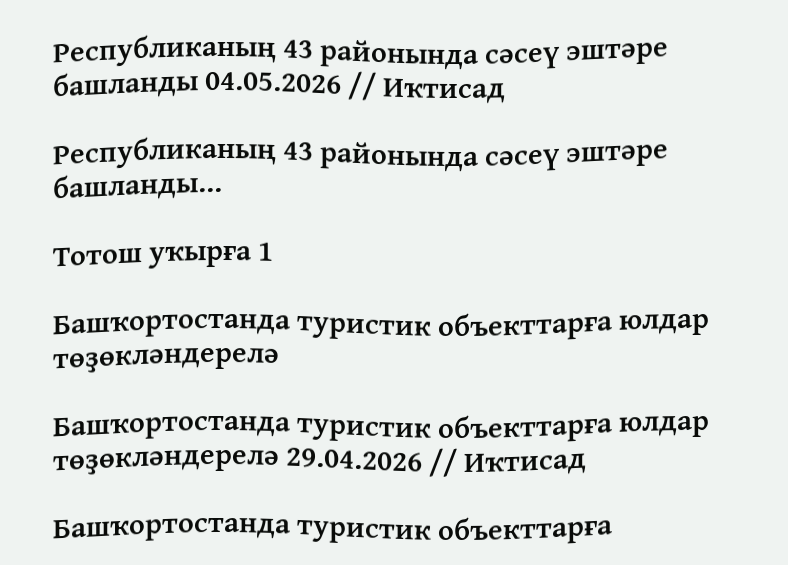Республиканың 43 районында сәсеү эштәре башланды 04.05.2026 // Иҡтисад

Республиканың 43 районында сәсеү эштәре башланды...

Тотош уҡырға 1

Башҡортостанда туристик объекттарға юлдар төҙөкләндерелә

Башҡортостанда туристик объекттарға юлдар төҙөкләндерелә 29.04.2026 // Иҡтисад

Башҡортостанда туристик объекттарға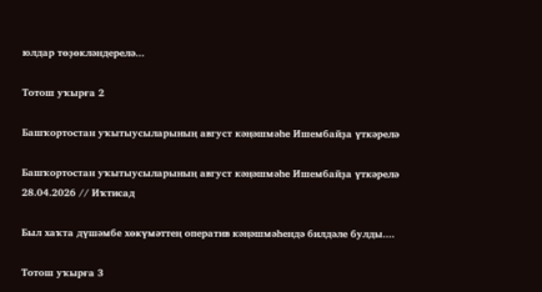юлдар төҙөкләндерелә...

Тотош уҡырға 2

Башҡортостан уҡытыусыларының август кәңәшмәһе Ишембайҙа үткәрелә

Башҡортостан уҡытыусыларының август кәңәшмәһе Ишембайҙа үткәрелә 28.04.2026 // Иҡтисад

Был хаҡта дүшәмбе хөкүмәттең оператив кәңәшмәһендә билдәле булды....

Тотош уҡырға 3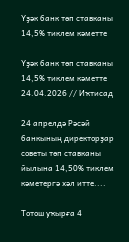Үҙәк банк төп ставканы 14,5% тиклем кәметте

Үҙәк банк төп ставканы 14,5% тиклем кәметте 24.04.2026 // Иҡтисад

24 апрелдә Рәсәй банкының директорҙар советы төп ставканы йылына 14,50% тиклем кәметергә хәл итте....

Тотош уҡырға 4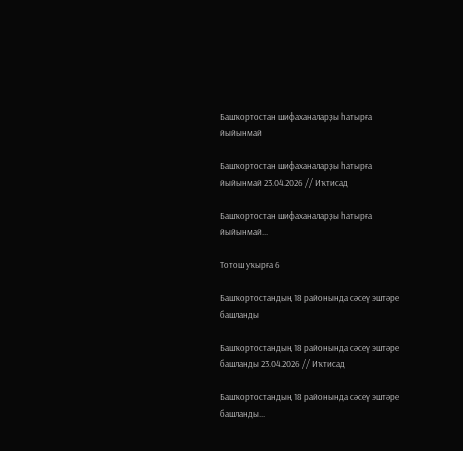Башҡортостан шифаханаларҙы һатырға йыйынмай

Башҡортостан шифаханаларҙы һатырға йыйынмай 23.04.2026 // Иҡтисад

Башҡортостан шифаханаларҙы һатырға йыйынмай...

Тотош уҡырға 6

Башҡортостандың 18 районында сәсеү эштәре башланды

Башҡортостандың 18 районында сәсеү эштәре башланды 23.04.2026 // Иҡтисад

Башҡортостандың 18 районында сәсеү эштәре башланды...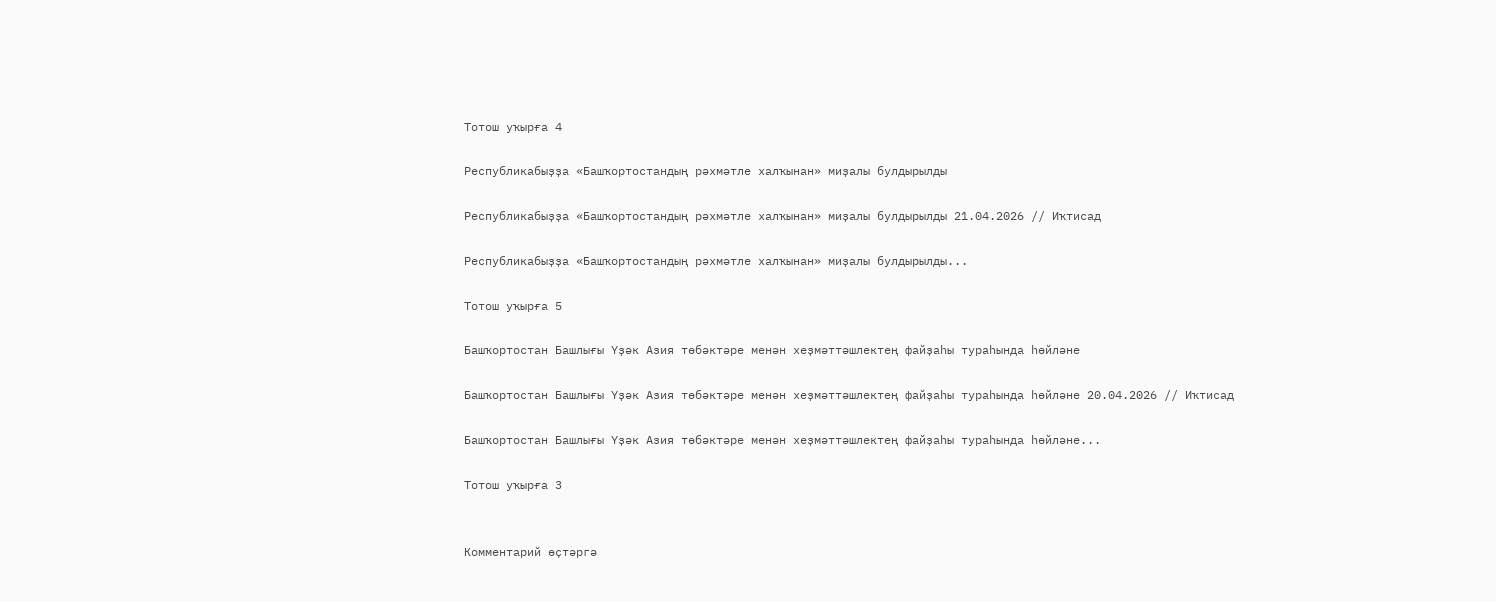Тотош уҡырға 4

Республикабыҙҙа «Башҡортостандың рәхмәтле халҡынан» миҙалы булдырылды

Республикабыҙҙа «Башҡортостандың рәхмәтле халҡынан» миҙалы булдырылды 21.04.2026 // Иҡтисад

Республикабыҙҙа «Башҡортостандың рәхмәтле халҡынан» миҙалы булдырылды...

Тотош уҡырға 5

Башҡортостан Башлығы Үҙәк Азия төбәктәре менән хеҙмәттәшлектең файҙаһы тураһында һөйләне

Башҡортостан Башлығы Үҙәк Азия төбәктәре менән хеҙмәттәшлектең файҙаһы тураһында һөйләне 20.04.2026 // Иҡтисад

Башҡортостан Башлығы Үҙәк Азия төбәктәре менән хеҙмәттәшлектең файҙаһы тураһында һөйләне...

Тотош уҡырға 3


Комментарий өҫтәргә